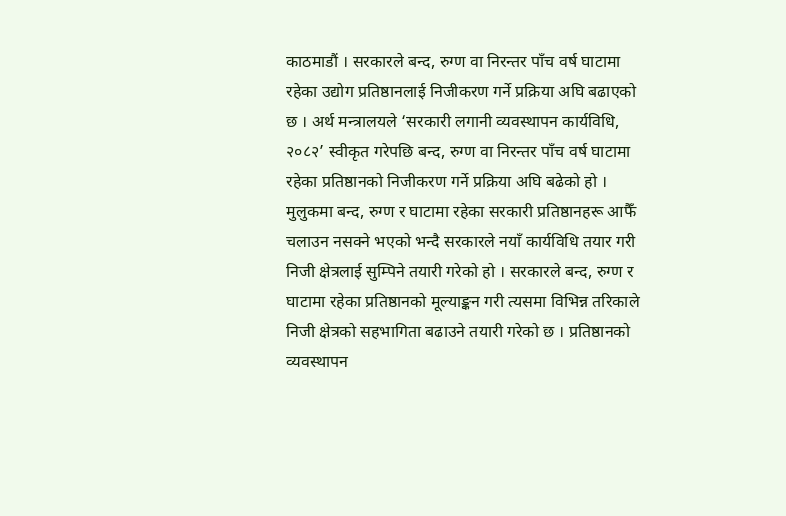काठमाडौं । सरकारले बन्द, रुग्ण वा निरन्तर पाँच वर्ष घाटामा रहेका उद्योग प्रतिष्ठानलाई निजीकरण गर्ने प्रक्रिया अघि बढाएको छ । अर्थ मन्त्रालयले ‘सरकारी लगानी व्यवस्थापन कार्यविधि, २०८२’ स्वीकृत गरेपछि बन्द, रुग्ण वा निरन्तर पाँच वर्ष घाटामा रहेका प्रतिष्ठानको निजीकरण गर्ने प्रक्रिया अघि बढेको हो ।
मुलुकमा बन्द, रुग्ण र घाटामा रहेका सरकारी प्रतिष्ठानहरू आफैँ चलाउन नसक्ने भएको भन्दै सरकारले नयाँ कार्यविधि तयार गरी निजी क्षेत्रलाई सुम्पिने तयारी गरेको हो । सरकारले बन्द, रुग्ण र घाटामा रहेका प्रतिष्ठानको मूल्याङ्कन गरी त्यसमा विभिन्न तरिकाले निजी क्षेत्रको सहभागिता बढाउने तयारी गरेको छ । प्रतिष्ठानको व्यवस्थापन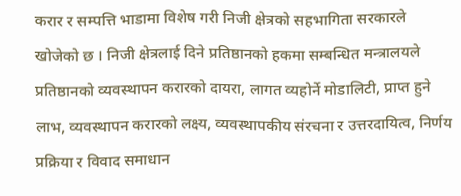करार र सम्पत्ति भाडामा विशेष गरी निजी क्षेत्रको सहभागिता सरकारले खोजेको छ । निजी क्षेत्रलाई दिने प्रतिष्ठानको हकमा सम्बन्धित मन्त्रालयले प्रतिष्ठानको व्यवस्थापन करारको दायरा, लागत व्यहोर्ने मोडालिटी, प्राप्त हुने लाभ, व्यवस्थापन करारको लक्ष्य, व्यवस्थापकीय संरचना र उत्तरदायित्व, निर्णय प्रक्रिया र विवाद समाधान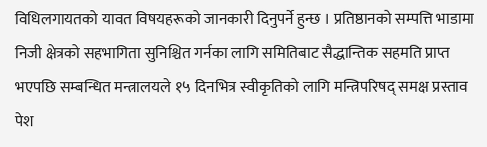विधिलगायतको यावत विषयहरूको जानकारी दिनुपर्ने हुन्छ । प्रतिष्ठानको सम्पत्ति भाडामा निजी क्षेत्रको सहभागिता सुनिश्चित गर्नका लागि समितिबाट सैद्धान्तिक सहमति प्राप्त भएपछि सम्बन्धित मन्त्रालयले १५ दिनभित्र स्वीकृतिको लागि मन्त्रिपरिषद् समक्ष प्रस्ताव पेश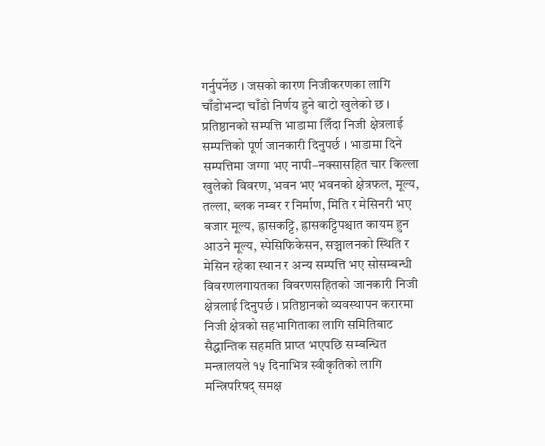गर्नुपर्नेछ । जसको कारण निजीकरणका लागि चाँडोभन्दा चाँडो निर्णय हुने बाटो खुलेको छ ।
प्रतिष्ठानको सम्पत्ति भाडामा लिँदा निजी क्षेत्रलाई सम्पत्तिको पूर्ण जानकारी दिनुपर्छ । भाडामा दिने सम्पत्तिमा जग्गा भए नापी–नक्सासहित चार किल्ला खुलेको विवरण, भवन भए भवनको क्षेत्रफल, मूल्य, तल्ला, ब्लक नम्बर र निर्माण, मिति र मेसिनरी भए बजार मूल्य, ह्रासकट्टि, ह्रासकट्टिपश्चात कायम हुन आउने मूल्य, स्पेसिफिकेसन, सञ्चालनको स्थिति र मेसिन रहेका स्थान र अन्य सम्पत्ति भए सोसम्बन्धी विवरणलगायतका विवरणसहितको जानकारी निजी क्षेत्रलाई दिनुपर्छ । प्रतिष्ठानको व्यवस्थापन करारमा निजी क्षेत्रको सहभागिताका लागि समितिबाट सैद्धान्तिक सहमति प्राप्त भएपछि सम्बन्धित मन्त्रालयले १५ दिनाभित्र स्वीकृतिको लागि मन्त्रिपरिषद् समक्ष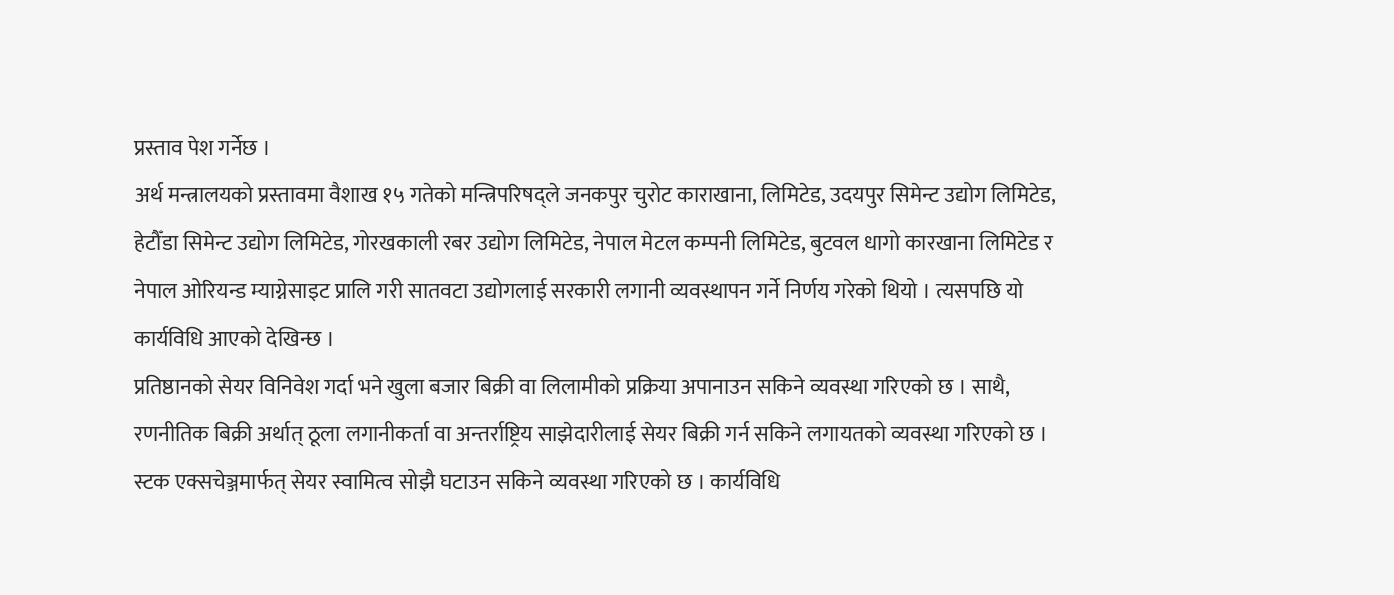प्रस्ताव पेश गर्नेछ ।
अर्थ मन्त्रालयको प्रस्तावमा वैशाख १५ गतेको मन्त्रिपरिषद्ले जनकपुर चुरोट काराखाना, लिमिटेड, उदयपुर सिमेन्ट उद्योग लिमिटेड, हेटौँडा सिमेन्ट उद्योग लिमिटेड, गोरखकाली रबर उद्योग लिमिटेड, नेपाल मेटल कम्पनी लिमिटेड, बुटवल धागो कारखाना लिमिटेड र नेपाल ओरियन्ड म्याग्नेसाइट प्रालि गरी सातवटा उद्योगलाई सरकारी लगानी व्यवस्थापन गर्ने निर्णय गरेको थियो । त्यसपछि यो कार्यविधि आएको देखिन्छ ।
प्रतिष्ठानको सेयर विनिवेश गर्दा भने खुला बजार बिक्री वा लिलामीको प्रक्रिया अपानाउन सकिने व्यवस्था गरिएको छ । साथै, रणनीतिक बिक्री अर्थात् ठूला लगानीकर्ता वा अन्तर्राष्ट्रिय साझेदारीलाई सेयर बिक्री गर्न सकिने लगायतको व्यवस्था गरिएको छ । स्टक एक्सचेञ्जमार्फत् सेयर स्वामित्व सोझै घटाउन सकिने व्यवस्था गरिएको छ । कार्यविधि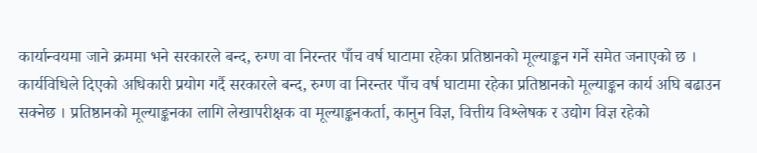कार्यान्वयमा जाने क्रममा भने सरकारले बन्द, रुग्ण वा निरन्तर पाँच वर्ष घाटामा रहेका प्रतिष्ठानको मूल्याङ्कन गर्ने समेत जनाएको छ ।
कार्यविधिले दिएको अधिकारी प्रयोग गर्दै सरकारले बन्द, रुग्ण वा निरन्तर पाँच वर्ष घाटामा रहेका प्रतिष्ठानको मूल्याङ्कन कार्य अघि बढाउन सक्नेछ । प्रतिष्ठानको मूल्याङ्कनका लागि लेखापरीक्षक वा मूल्याङ्कनकर्ता, कानुन विज्ञ, वित्तीय विश्लेषक र उद्योग विज्ञ रहेको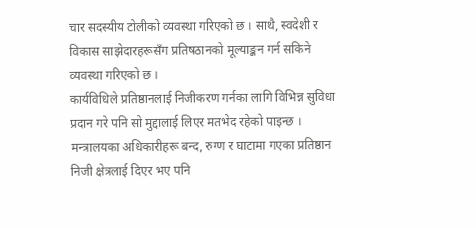चार सदस्यीय टोलीको व्यवस्था गरिएको छ । साथै, स्वदेशी र विकास साझेदारहरूसँग प्रतिषठानको मूल्याङ्कन गर्न सकिने व्यवस्था गरिएको छ ।
कार्यविधिले प्रतिष्ठानलाई निजीकरण गर्नका लागि विभिन्न सुविधा प्रदान गरे पनि सो मुद्दालाई लिएर मतभेद रहेको पाइन्छ । मन्त्रालयका अधिकारीहरू बन्द, रुग्ण र घाटामा गएका प्रतिष्ठान निजी क्षेत्रलाई दिएर भए पनि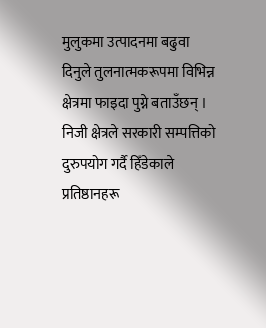मुलुकमा उत्पादनमा बढुवा दिनुले तुलनात्मकरूपमा विभिन्न क्षेत्रमा फाइदा पुग्ने बताउँछन् । निजी क्षेत्रले सरकारी सम्पत्तिको दुरुपयोग गर्दै हिँडेकाले प्रतिष्ठानहरू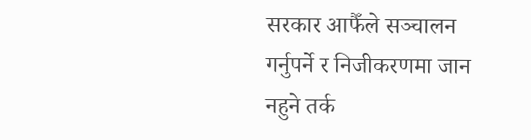सरकार आफैँले सञ्चालन गर्नुपर्ने र निजीकरणमा जान नहुने तर्क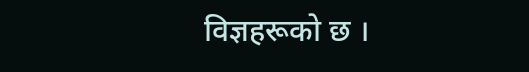विज्ञहरूको छ ।